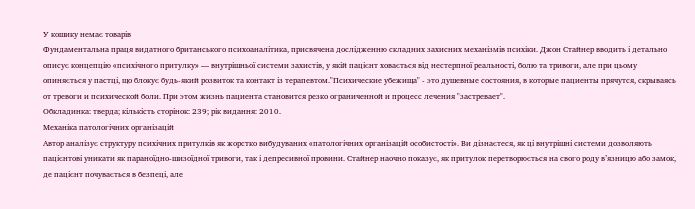У кошику немає товарів
Фундаментальна праця видатного британського психоаналітика, присвячена дослідженню складних захисних механізмів психіки. Джон Стайнер вводить і детально описує концепцію «психічного притулку» — внутрішньої системи захистів, у якій пацієнт ховається від нестерпної реальності, болю та тривоги, але при цьому опиняється у пастці, що блокує будь-який розвиток та контакт із терапевтом."Психические убежища" - это душевные состояния, в которые пациенты прячутся, скрываясь от тревоги и психической боли. При этом жизнь пациента становится резко ограниченной и процесс лечения "застревает".
Обкладинка: тверда; кількість сторінок: 239; рік видання: 2010.
Механіка патологічних організацій
Автор аналізує структуру психічних притулків як жорстко вибудуваних «патологічних організацій особистості». Ви дізнаєтеся, як ці внутрішні системи дозволяють пацієнтові уникати як параноїдно-шизоїдної тривоги, так і депресивної провини. Стайнер наочно показує, як притулок перетворюється на свого роду в’язницю або замок, де пацієнт почувається в безпеці, але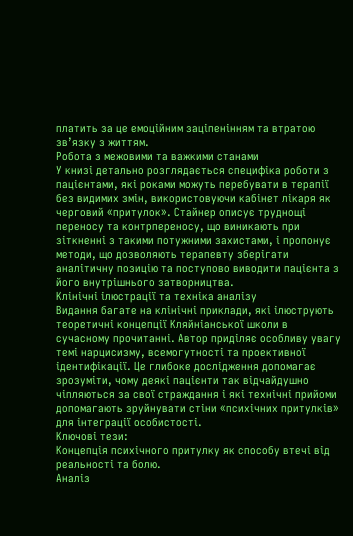платить за це емоційним заціпенінням та втратою зв’язку з життям.
Робота з межовими та важкими станами
У книзі детально розглядається специфіка роботи з пацієнтами, які роками можуть перебувати в терапії без видимих змін, використовуючи кабінет лікаря як черговий «притулок». Стайнер описує труднощі переносу та контрпереносу, що виникають при зіткненні з такими потужними захистами, і пропонує методи, що дозволяють терапевту зберігати аналітичну позицію та поступово виводити пацієнта з його внутрішнього затворництва.
Клінічні ілюстрації та техніка аналізу
Видання багате на клінічні приклади, які ілюструють теоретичні концепції Кляйніанської школи в сучасному прочитанні. Автор приділяє особливу увагу темі нарцисизму, всемогутності та проективної ідентифікації. Це глибоке дослідження допомагає зрозуміти, чому деякі пацієнти так відчайдушно чіпляються за свої страждання і які технічні прийоми допомагають зруйнувати стіни «психічних притулків» для інтеграції особистості.
Ключові тези:
Концепція психічного притулку як способу втечі від реальності та болю.
Аналіз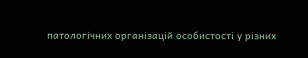патологічних організацій особистості у різних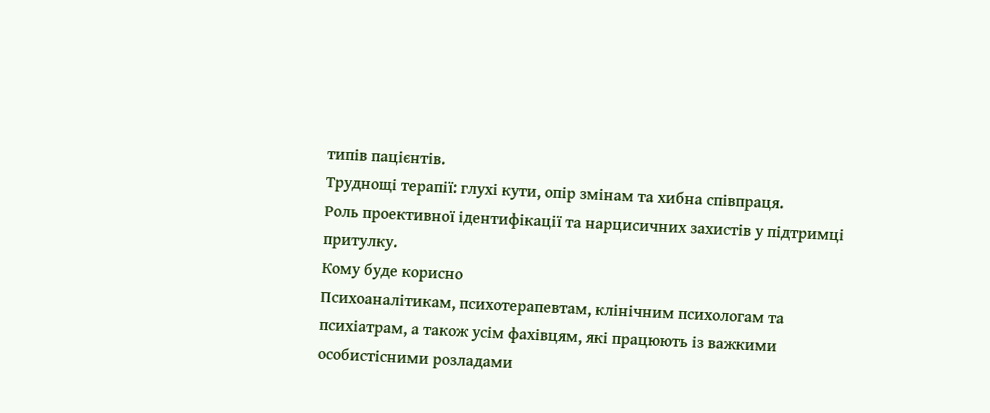типів пацієнтів.
Труднощі терапії: глухі кути, опір змінам та хибна співпраця.
Роль проективної ідентифікації та нарцисичних захистів у підтримці притулку.
Кому буде корисно
Психоаналітикам, психотерапевтам, клінічним психологам та психіатрам, а також усім фахівцям, які працюють із важкими особистісними розладами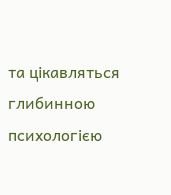та цікавляться глибинною психологією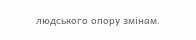людського опору змінам.